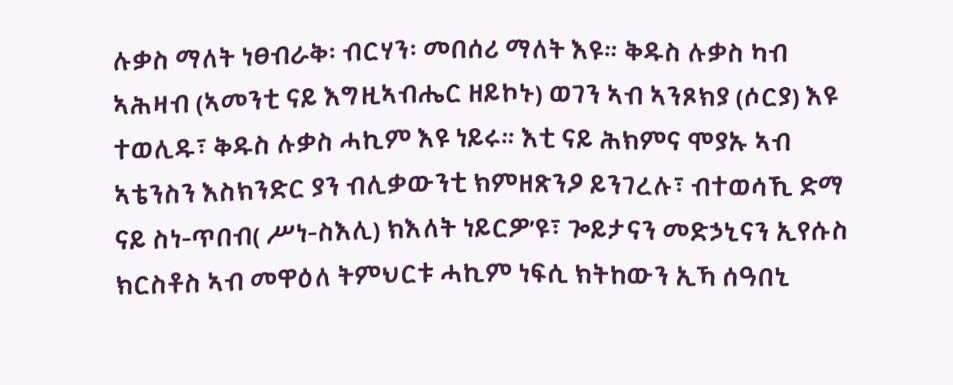ሉቃስ ማለት ነፀብራቅ፡ ብርሃን፡ መበሰሪ ማለት እዩ። ቅዱስ ሉቃስ ካብ ኣሕዛብ (ኣመንቲ ናይ እግዚኣብሔር ዘይኮኑ) ወገን ኣብ ኣንጾክያ (ሶርያ) እዩ ተወሊዱ፣ ቅዱስ ሉቃስ ሓኪም እዩ ነይሩ። እቲ ናይ ሕክምና ሞያኡ ኣብ ኣቴንስን እስክንድር ያን ብሊቃውንቲ ክምዘጽንዖ ይንገረሉ፣ ብተወሳኺ ድማ ናይ ስነ-ጥበብ( ሥነ-ስእሊ) ክእለት ነይርዎ’ዩ፣ ጐይታናን መድኃኒናን ኢየሱስ ክርስቶስ ኣብ መዋዕለ ትምህርቱ ሓኪም ነፍሲ ክትከውን ኢኻ ሰዓበኒ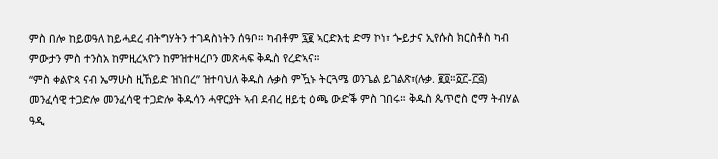ምስ በሎ ከይወዓለ ከይሓደረ ብትግሃትን ተገዳስነትን ሰዓቦ። ካብቶም ፯፪ ኣርድእቲ ድማ ኮነ፣ ጐይታና ኢየሱስ ክርስቶስ ካብ ምውታን ምስ ተንስአ ከምዚረኣዮን ከምዝተዛረቦን መጽሓፍ ቅዱስ የረድኣና።
“ምስ ቀልዮጳ ናብ ኤማሁስ ዚኸይድ ዝነበረ” ዝተባህለ ቅዱስ ሉቃስ ምዃኑ ትርጓሜ ወንጌል ይገልጽ፣(ሉቃ. ፪፬።፩፫-፫፭) መንፈሳዊ ተጋድሎ መንፈሳዊ ተጋድሎ ቅዱሳን ሓዋርያት ኣብ ደብረ ዘይቲ ዕጫ ውድቕ ምስ ገበሩ። ቅዱስ ጴጥሮስ ሮማ ትብሃል ዓዲ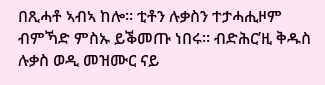በጺሓቶ ኣብኣ ከሎ። ቲቶን ሉቃስን ተታሓሒዞም ብምኻድ ምስኡ ይቕመጡ ነበሩ። ብድሕር’ዚ ቅዱስ ሉቃስ ወዲ መዝሙር ናይ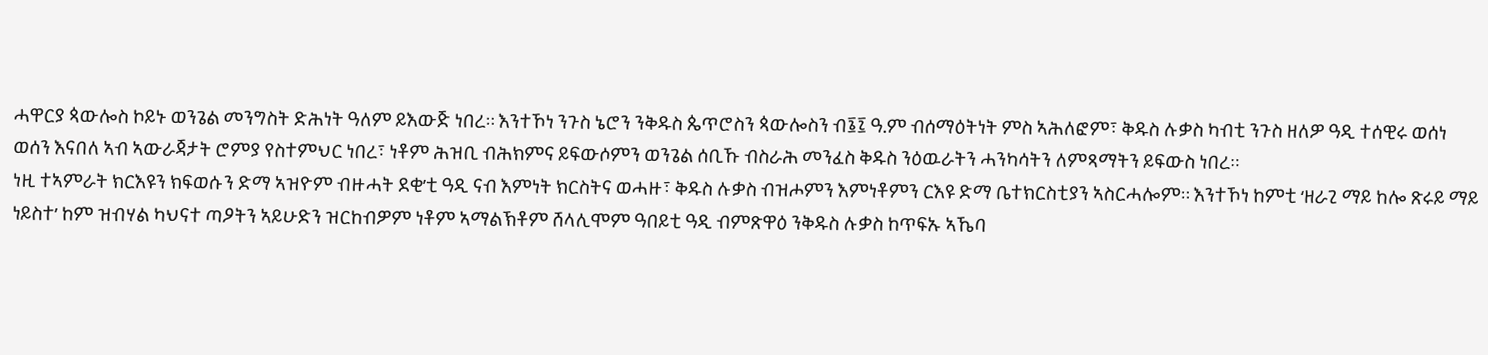ሓዋርያ ጳውሎስ ኮይኑ ወንጌል መንግስት ድሕነት ዓለም ይእውጅ ነበረ። እንተኾነ ንጉስ ኔሮን ንቅዱስ ጴጥሮስን ጳውሎስን ብ፮፯ ዓ.ም ብሰማዕትነት ምስ ኣሕለፎም፣ ቅዱስ ሉቃስ ካብቲ ንጉስ ዘለዎ ዓዲ ተሰዊሩ ወሰነ ወሰን እናበለ ኣብ ኣውራጃታት ሮምያ የስተምህር ነበረ፣ ነቶም ሕዝቢ ብሕክምና ይፍውሶምን ወንጌል ሰቢኹ ብስራሕ መንፈስ ቅዱስ ንዕዉራትን ሓንካሳትን ለምጻማትን ይፍውስ ነበረ።
ነዚ ተኣምራት ክርእዩን ክፍወሱን ድማ ኣዝዮም ብዙሓት ደቂ’ቲ ዓዲ ናብ እምነት ክርስትና ወሓዙ፣ ቅዱስ ሉቃስ ብዝሖምን እምነቶምን ርእዩ ድማ ቤተክርስቲያን ኣስርሓሎም። እንተኾነ ከምቲ ‘ዘራጊ ማይ ከሎ ጽሩይ ማይ ነይስተ’ ከም ዝብሃል ካህናተ ጣዖትን ኣይሁድን ዝርከብዎም ነቶም ኣማልኽቶም ሸላሊሞም ዓበይቲ ዓዲ ብምጽዋዕ ንቅዱስ ሉቃስ ከጥፍኡ ኣኼባ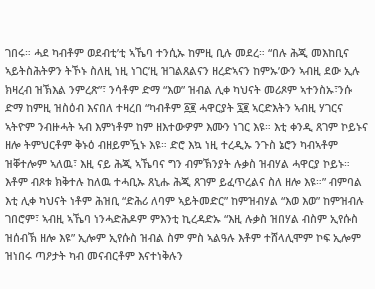ገበሩ። ሓደ ካብቶም ወደብቲ’ቲ ኣኼባ ተንሲኡ ከምዚ ቢሉ መደረ። “በሉ ሕጂ መእከቢና ኣይትስሕትዎን ትኾኑ ስለዚ ነዚ ነገር’ዚ ዝገልጸልናን ዘረድኣናን ከምኡ’ውን ኣብዚ ደው ኢሉ ክዛረብ ዝኽእል ንምረጽ”፣ ንሳቶም ድማ “እወ” ዝብል ሊቀ ካህናት መሪጾም ኣተንስኡ፣ንሱ ድማ ከምዚ ዝስዕብ እናበለ ተዛረበ “ካብቶም ፩፪ ሓዋርያት ፯፪ ኣርድእትን ኣብዚ ሃገርና ኣትዮም ንብዙሓት ኣብ እምነቶም ከም ዘእተውዎም እሙን ነገር እዩ። እቲ ቀንዲ ጸገም ኮይኑና ዘሎ ትምህርቶም ቅኑዕ ብዘይምዃኑ እዩ። ድሮ እኳ ነዚ ተረዲኡ ንጉስ ኔሮን ካብኣቶም ዝቐተሎም ኣለዉ፣ እዚ ናይ ሕጂ ኣኼባና ግን ብምኽንያት ሉቃስ ዝብሃል ሓዋርያ ኮይኑ። እቶም ብጾቱ ክቅተሉ ከለዉ ተሓቢኡ ጸኒሑ ሕጂ ጸገም ይፈጥረልና ስለ ዘሎ እዩ።” ብምባል እቲ ሊቀ ካህናት ነቶም ሕዝቢ “ድሕሪ ለባም ኣይትመድር” ከምዝብሃል “እወ እወ” ከምዝብሉ ገበሮም፣ ኣብዚ ኣኼባ ነንሓድሕዶም ምእንቲ ኪረዳድኡ “እዚ ሉቃስ ዝበሃል ብስም ኢየሱስ ዝሰብኽ ዘሎ እዩ” ኢሎም ኢየሱስ ዝብል ስም ምስ ኣልዓሉ እቶም ተሸላሊሞም ኮፍ ኢሎም ዝነበሩ ጣዖታት ካብ መናብርቶም እናተነቅሉን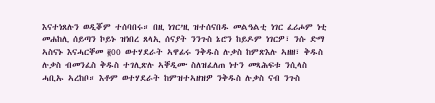እናተነጸሉን ወዲቖም ተሰባበሩ። በዚ ነገር’ዚ ዝተሰናበዱ መልዓልቲ ነገር ፈሪሖም ነቲ መሐከሊ ሰይጣን ኮይኑ ዝነበረ ጸላኢ ሰናያት ንንጉስ ኔሮን ከይዶም ነገርዎ፣ ንሱ ድማ ኣስናኑ እናሓርቐመ ፪00 ወተሃደራት ኣዋፊሩ ንቅዱስ ሉቃስ ከምጽእሉ ኣዘዘ፣ ቅዱስ ሉቃስ ብመንፈስ ቅዱስ ተገሊጽሉ ኣቐዲሙ ስለዝፈለጠ ነተን መጻሕፍቱ ንሲላስ ሓቢኡ ኣረከቦ። እቶም ወተሃደራት ከምዝተኣዘዝዎ ንቅዱስ ሉቃስ ናብ ንጉስ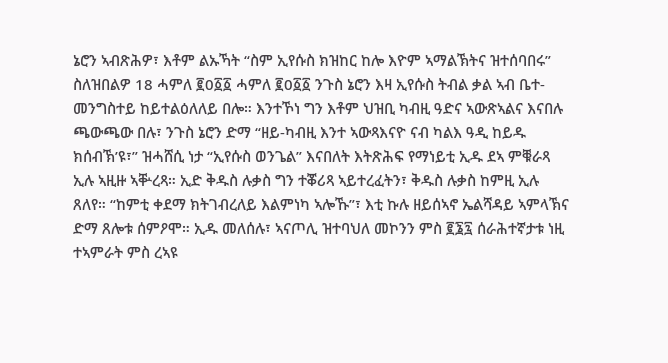ኔሮን ኣብጽሕዎ፣ እቶም ልኡኻት “ስም ኢየሱስ ክዝከር ከሎ እዮም ኣማልኽትና ዝተሰባበሩ” ስለዝበልዎ 18 ሓምለ ፪0፩፩ ሓምለ ፪0፩፩ ንጉስ ኔሮን እዛ ኢየሱስ ትብል ቃል ኣብ ቤተ-መንግስተይ ከይተልዕለለይ በሎ። እንተኾነ ግን እቶም ህዝቢ ካብዚ ዓድና ኣውጽኣልና እናበሉ ጫውጫው በሉ፣ ንጉስ ኔሮን ድማ “ዘይ-ካብዚ እንተ ኣውጻእናዮ ናብ ካልእ ዓዲ ከይዱ ክሰብኽ’ዩ፣” ዝሓሸሲ ነታ “ኢየሱስ ወንጌል” እናበለት እትጽሕፍ የማነይቲ ኢዱ ደኣ ምቑራጻ ኢሉ ኣዚዙ ኣቝረጻ። ኢድ ቅዱስ ሉቃስ ግን ተቖሪጻ ኣይተረፈትን፣ ቅዱስ ሉቃስ ከምዚ ኢሉ ጸለየ። “ከምቲ ቀደማ ክትገብረለይ እልምነካ ኣሎኹ”፣ እቲ ኩሉ ዘይሰኣኖ ኤልሻዳይ ኣምላኽና ድማ ጸሎቱ ሰምዖሞ። ኢዱ መለሰሉ፣ ኣናጦሊ ዝተባህለ መኮንን ምስ ፪፮፯ ሰራሕተኛታቱ ነዚ ተኣምራት ምስ ረኣዩ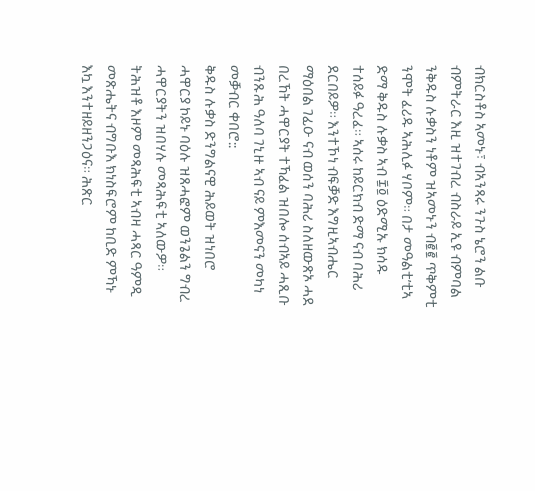ብክርስቶስ ኣመኑ፣ ብኣንጻሩ ንጉስ ኔሮን ልቡ ብምትራር እዚ ዝተገብረ ብስራይ ኢዩ ብምባል ንቅዱስ ሉቃስን ነቶም ዝኣመኑን ብ፪፪ ጥቅምቲ ንሞት ፈሪዱ ኣሕሊፉ ሃቦም። በታ መዓልቲ’ቲኣ ድማ ቅዱስ ሉቃስ ኣብ ፰፬ ዕድሚኡ ክሳዱ ተሰይፉ ዓረፈ። ኣሰሩ ከይርክብ ድማ ናብ ባሕሪ ደርበይዎ። እንተኾነ ብፍቓድ እግዚኣብሔር ማዕበል ገፊዑ ናብ ወሰን ባሕሪ ስለዘውጽኦ ሓደ በረኸት ሓዋርያት ተኻፈል ዝበሎ ሰብኣይ ሓጺቡ ብንጹሕ ዓለባ ገኒዙ ኣብ ናይ ምእመናን መካነ መቓብር ቀበሮ::
ቅዱስ ሉቃስ ድንግልናዊ ሕይወት ዝነበሮ ሓዋርያ ኮይኑ ባዕሉ ዝጸሓፎም ወንጌልን ግብረ ሓዋርያትን ዝበሃሉ መጻሕፍቲ ኣለውዎ። ትሕዝቶ እዞም መጻሕፍቲ ኣብዛ ሓጻር ዓምዲ መጽሔትና ብግቡእ ክነስፍሮም ከቢድ ምኻኑ እኳ እንተዘይዘንጋዕና። ሕጽር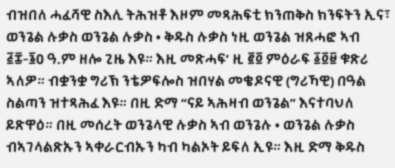ብዝበለ ሓፈሻዊ ስእሊ ትሕዝቶ እዞም መጻሕፍቲ ክንጠቅስ ክንፍትን ኢና፣ ወንጌል ሉቃስ ወንጌል ሉቃስ • ቅዱስ ሉቃስ ነዚ ወንጌል ዝጸሓፎ ኣብ ፭፰-፮0 ዓ.ም ዘሎ ጊዜ እዩ። እዚ መጽሓፍ’ ዚ ፪፬ ምዕራፍ ፩፬፱ ቁጽሪ ኣለዎ። ብቋንቋ ግሪኽ ንቴዎፍሎስ ዝበሃል መቄዶናዊ (ግሪኻዊ) በዓል ስልጣን ዝተጻሕፈ እዩ። በዚ ድማ “ናይ ኣሕዛብ ወንጌል” እናተባህለ ይጽዋዕ። በዚ መሰረት ወንጌላዊ ሉቃስ ኣብ ወንጌሉ • ወንጌል ሉቃስ ብኣገላልጽኡን ኣቀራርብኡን ካብ ካልኦት ይፍለ ኢዩ። እዚ ድማ ቅዱስ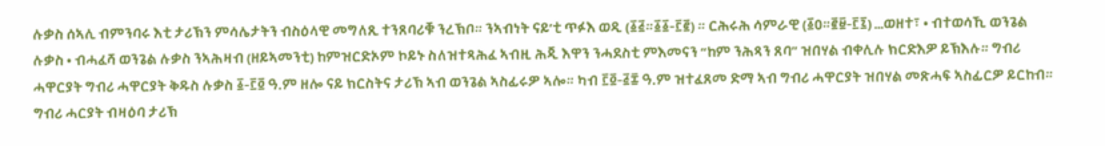ሉቃስ ሰኣሊ ብምንባሩ እቲ ታሪኽን ምሳሌታትን ብስዕላዊ መግለጺ ተንጸባሪቑ ንረኽቦ። ንኣብነት ናይ’ቲ ጥፉእ ወዲ (፩፭።፩፩-፫፪) ። ርሕሩሕ ሳምራዊ (፩0።፪፱-፫፯) …ወዘተ፣ • ብተወሳኺ ወንጌል ሉቃስ • ብሓፈሻ ወንጌል ሉቃስ ንኣሕዛብ (ዘይኣመንቲ) ከምዝርድኦም ኮይኑ ስለዝተጻሕፈ ኣብዚ ሕጂ እዋን ንሓደስቲ ምእመናን “ከም ንሕጻን ጸባ” ዝበሃል ብቀሊሉ ክርድእዎ ይኽእሉ። ግብሪ ሓዋርያት ግብሪ ሓዋርያት ቅዱስ ሉቃስ ፩-፫፬ ዓ.ም ዘሎ ናይ ክርስትና ታሪኽ ኣብ ወንጌል ኣስፊሩዎ ኣሎ። ካብ ፫፬-፭፰ ዓ.ም ዝተፈጸመ ድማ ኣብ ግብሪ ሓዋርያት ዝበሃል መጽሓፍ ኣስፊርዎ ይርከብ። ግብሪ ሓርያት ብዛዕባ ታሪኽ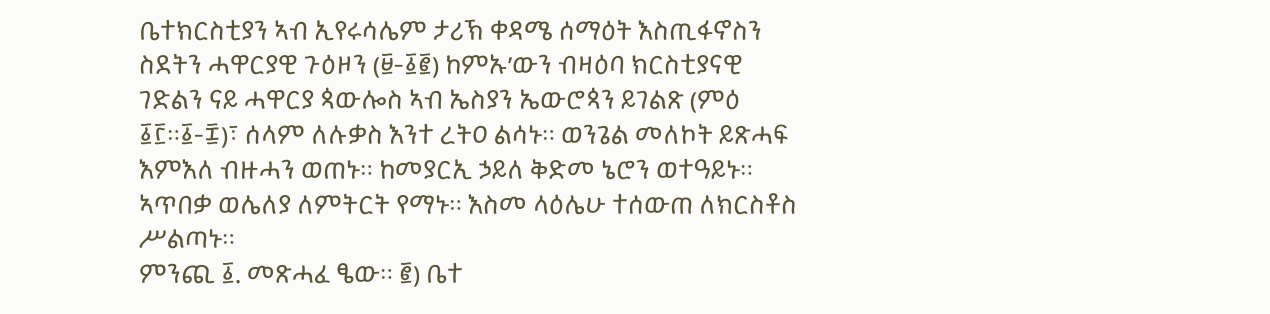ቤተክርስቲያን ኣብ ኢየሩሳሌም ታሪኽ ቀዳሜ ሰማዕት እስጢፋኖስን ስደትን ሓዋርያዊ ጉዕዞን (፱-፩፪) ከምኡ’ውን ብዛዕባ ክርስቲያናዊ ገድልን ናይ ሓዋርያ ጳውሎስ ኣብ ኤስያን ኤውሮጳን ይገልጽ (ምዕ ፩፫።፩-፰)፣ ሰላም ለሉቃስ እንተ ረትዐ ልሳኑ። ወንጌል መለኮት ይጽሓፍ እምእለ ብዙሓን ወጠኑ። ከመያርኢ ኃይለ ቅድመ ኔሮን ወተዓይኑ። ኣጥበቃ ወሌለያ ለምትርት የማኑ። እስመ ላዕሌሁ ተሰውጠ ለክርስቶስ ሥልጣኑ።
ምንጪ ፩. መጽሓፈ ፄው። ፪) ቤተ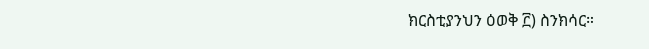ክርስቲያንህን ዕወቅ ፫) ስንክሳር።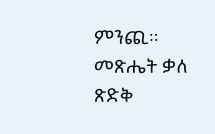ምንጪ። መጽሔት ቃለ ጽድቅ